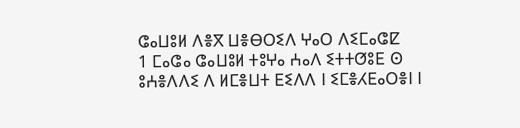ⵛⴰⵡⵓⵍ ⴷⴻⴳ ⵡⴻⴱⵔⵉⴷ ⵖⴰⵔ ⴷⵉⵎⴰⵛⵇ
1 ⵎⴰⵛⴰ ⵛⴰⵡⵓⵍ ⵜⵓⵖⴰ ⵄⴰⴷ ⵉⵜⵜⵚⵓⴹ ⵙ ⵓⵄⴻⴷⴷⵉ ⴷ ⵍⵎⴻⵡⵜ ⴹⵉⴷⴷ ⵏ ⵉⵎⴻⵃⴹⴰⵔⴻⵏ ⵏ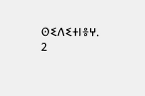ⵙⵉⴷⵉⵜⵏⴻⵖ.    2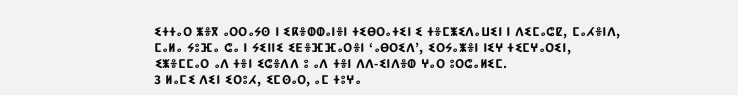ⵉⵜⵜⴰⵔ ⵥⴻⴳ ⴰⵔⵔⴰⵢⵙ ⵏ ⵉⴽⴻⵀⵀⴰⵏⴻⵏ ⵜⵉⴱⵔⴰⵜⵉⵏ ⵉ ⵜⴻⵎⵥⵉⴷⴰⵡⵉⵏ ⵏ ⴷⵉⵎⴰⵛⵇ, ⵎⴰⵃⴻⵏⴷ, ⵎⴰⵍⴰ ⵢⵓⴼⴰ ⵛⴰ ⵏ ⵢⵉⵏⵏⵉ ⵉⴹⴻⴼⴼⴰⵔⴻⵏ ‘ⴰⴱⵔⵉⴷ’, ⵉⵔⵢⴰⵥⴻⵏ ⵏⵉⵖ ⵜⵉⵎⵖⴰⵔⵉⵏ, ⵉⵥⴻⵎⵎⴰⵔ ⴰⴷ ⵜⴻⵏ ⵉⵛⴻⴷⴷ ⵓ ⴰⴷ ⵜⴻⵏ ⴷⴷ-ⵉⵏⴷⴻⵀ ⵖⴰⵔ ⵓⵔⵛⴰⵍⵉⵎ.
3 ⵍⴰⵎⵉ ⴷⵉⵏ ⵉⵔⵓⵃ, ⵉⵎⵙⴰⵔ, ⴰⵎ ⵜⵓⵖⴰ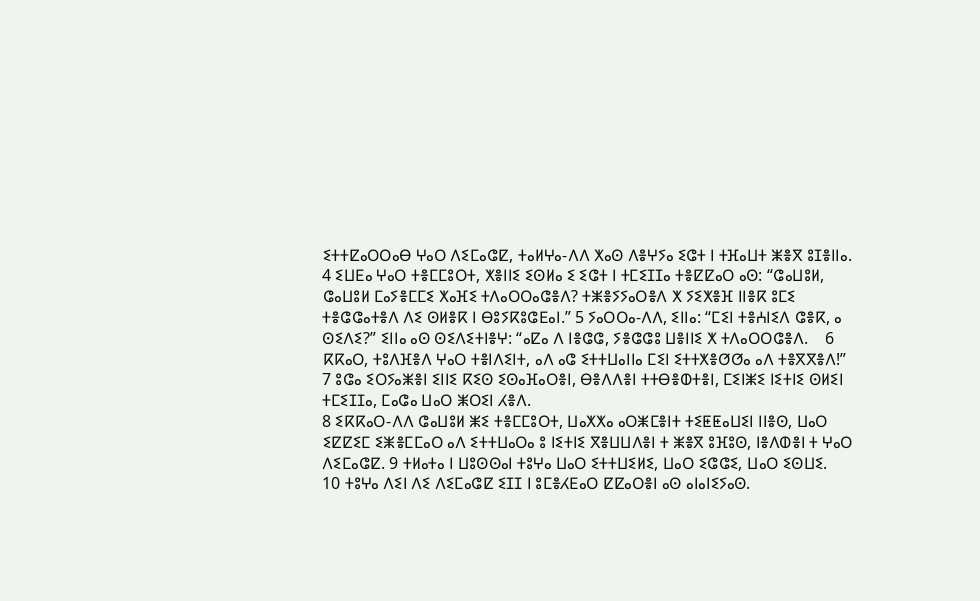ⵉⵜⵜⵇⴰⵔⵔⴰⴱ ⵖⴰⵔ ⴷⵉⵎⴰⵛⵇ, ⵜⴰⵍⵖⴰ-ⴷⴷ ⵅⴰⵙ ⴷⴻⵖⵢⴰ ⵉⵛⵜ ⵏ ⵜⴼⴰⵡⵜ ⵥⴻⴳ ⵓⵊⴻⵏⵏⴰ.    4 ⵉⵡⴹⴰ ⵖⴰⵔ ⵜⴻⵎⵎⵓⵔⵜ, ⵅⴻⵏⵏⵉ ⵉⵙⵍⴰ ⵉ ⵉⵛⵜ ⵏ ⵜⵎⵉⵊⵊⴰ ⵜⴻⵇⵇⴰⵔ ⴰⵙ: “ⵛⴰⵡⵓⵍ, ⵛⴰⵡⵓⵍ ⵎⴰⵢⴻⵎⵎⵉ ⵅⴰⴼⵉ ⵜⴷⴰⵔⵔⴰⵛⴻⴷ? ⵜⵥⴻⵢⵢⴰⵔⴻⴷ ⵅ ⵢⵉⵅⴻⴼ ⵏⵏⴻⴽ ⵓⵎⵉ ⵜⴻⵛⵛⴰⵜⴻⴷ ⴷⵉ ⵙⵍⴻⴽ ⵏ ⴱⵓⵢⴽⵓⵛⴹⴰⵏ.” 5 ⵢⴰⵔⵔⴰ-ⴷⴷ, ⵉⵏⵏⴰ: “ⵎⵉⵏ ⵜⴻⵄⵏⵉⴷ ⵛⴻⴽ, ⴰ ⵙⵉⴷⵉ?” ⵉⵏⵏⴰ ⴰⵙ ⵙⵉⴷⵉⵜⵏⴻⵖ: “ⴰⵇⴰ ⴷ ⵏⴻⵛⵛ, ⵢⴻⵛⵛⵓ ⵡⴻⵏⵏⵉ ⵅ ⵜⴷⴰⵔⵔⵛⴻⴷ.    6 ⴽⴽⴰⵔ, ⵜⵓⴷⴼⴻⴷ ⵖⴰⵔ ⵜⴻⵏⴷⵉⵏⵜ, ⴰⴷ ⴰⵛ ⵉⵜⵜⵡⴰⵏⵏⴰ ⵎⵉⵏ ⵉⵜⵜⵅⴻⵚⵚⴰ ⴰⴷ ⵜⴻⴳⴳⴻⴷ!”    7 ⵓⵛⴰ ⵉⵔⵢⴰⵥⴻⵏ ⵉⵏⵏⵉ ⴽⵉⵙ ⵉⵙⴰⴼⴰⵔⴻⵏ, ⴱⴻⴷⴷⴻⵏ ⵜⵜⴱⴻⵀⵜⴻⵏ, ⵎⵉⵏⵥⵉ ⵏⵉⵜⵏⵉ ⵙⵍⵉⵏ ⵜⵎⵉⵊⵊⴰ, ⵎⴰⵛⴰ ⵡⴰⵔ ⵥⵔⵉⵏ ⵃⴻⴷ.
8 ⵉⴽⴽⴰⵔ-ⴷⴷ ⵛⴰⵡⵓⵍ ⵥⵉ ⵜⴻⵎⵎⵓⵔⵜ, ⵡⴰⵅⵅⴰ ⴰⵔⵥⵎⴻⵏⵜ ⵜⵉⵟⵟⴰⵡⵉⵏ ⵏⵏⴻⵙ, ⵡⴰⵔ ⵉⵇⵇⵉⵎ ⵉⵥⴻⵎⵎⴰⵔ ⴰⴷ ⵉⵜⵜⵡⴰⵔⴰ ⵓ ⵏⵉⵜⵏⵉ ⴳⴻⵡⵡⴷⴻⵏ ⵜ ⵥⴻⴳ ⵓⴼⵓⵙ, ⵏⴻⴷⵀⴻⵏ ⵜ ⵖⴰⵔ ⴷⵉⵎⴰⵛⵇ. 9 ⵜⵍⴰⵜⴰ ⵏ ⵡⵓⵙⵙⴰⵏ ⵜⵓⵖⴰ ⵡⴰⵔ ⵉⵜⵜⵡⵉⵍⵉ, ⵡⴰⵔ ⵉⵛⵛⵉ, ⵡⴰⵔ ⵉⵙⵡⵉ.
10 ⵜⵓⵖⴰ ⴷⵉⵏ ⴷⵉ ⴷⵉⵎⴰⵛⵇ ⵉⵊⵊ ⵏ ⵓⵎⴻⵃⴹⴰⵔ ⵇⵇⴰⵔⴻⵏ ⴰⵙ ⴰⵏⴰⵏⵉⵢⴰⵙ.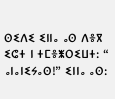ⵙⵉⴷⵉ ⵉⵏⵏⴰ ⴰⵙ ⴷⴻⴳ ⵉⵛⵜ ⵏ ⵜⵎⴻⵥⵔⵉⵡⵜ: “ ⴰⵏⴰⵏⵉⵢⴰⵙ!” ⵉⵏⵏⴰ ⴰⵙ: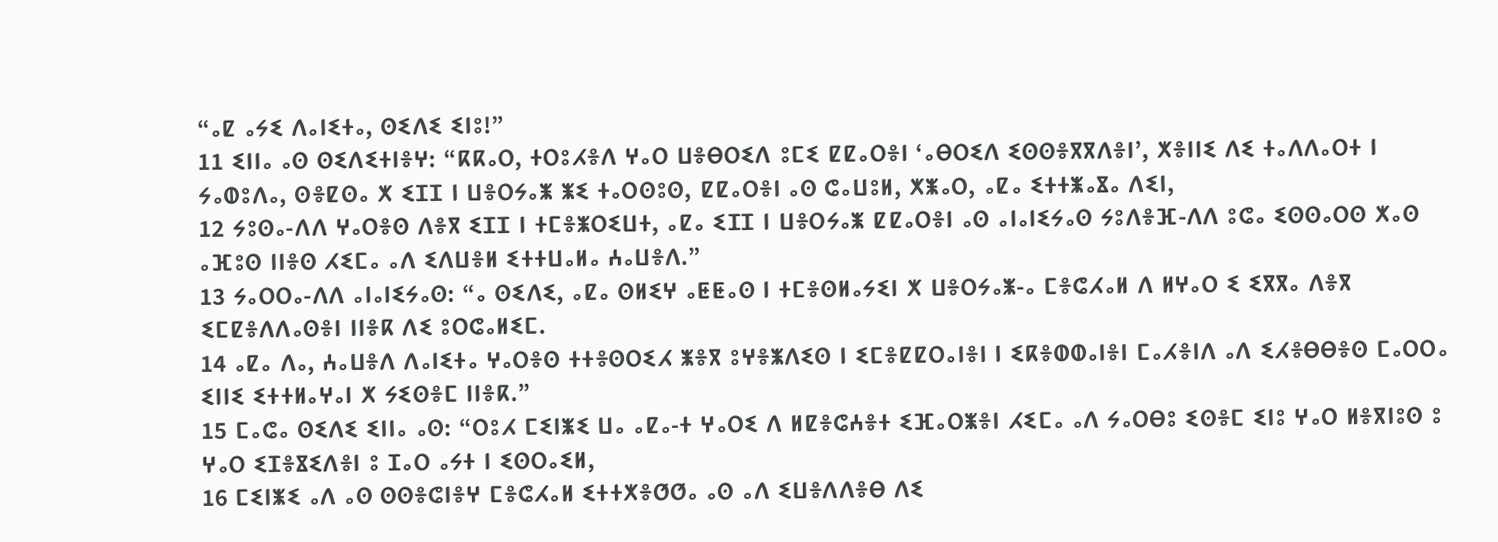“ⴰⵇ ⴰⵢⵉ ⴷⴰⵏⵉⵜⴰ, ⵙⵉⴷⵉ ⵉⵏⵓ!”
11 ⵉⵏⵏⴰ ⴰⵙ ⵙⵉⴷⵉⵜⵏⴻⵖ: “ⴽⴽⴰⵔ, ⵜⵔⵓⵃⴻⴷ ⵖⴰⵔ ⵡⴻⴱⵔⵉⴷ ⵓⵎⵉ ⵇⵇⴰⵔⴻⵏ ‘ⴰⴱⵔⵉⴷ ⵉⵙⵙⴻⴳⴳⴷⴻⵏ’, ⵅⴻⵏⵏⵉ ⴷⵉ ⵜⴰⴷⴷⴰⵔⵜ ⵏ ⵢⴰⵀⵓⴷⴰ, ⵙⴻⵇⵙⴰ ⵅ ⵉⵊⵊ ⵏ ⵡⴻⵔⵢⴰⵥ ⵥⵉ ⵜⴰⵔⵙⵓⵙ, ⵇⵇⴰⵔⴻⵏ ⴰⵙ ⵛⴰⵡⵓⵍ, ⵅⵥⴰⵔ, ⴰⵇⴰ ⵉⵜⵜⵥⴰⴵⴰ ⴷⵉⵏ,
12 ⵢⵓⵙⴰ-ⴷⴷ ⵖⴰⵔⴻⵙ ⴷⴻⴳ ⵉⵊⵊ ⵏ ⵜⵎⴻⵥⵔⵉⵡⵜ, ⴰⵇⴰ ⵉⵊⵊ ⵏ ⵡⴻⵔⵢⴰⵥ ⵇⵇⴰⵔⴻⵏ ⴰⵙ ⴰⵏⴰⵏⵉⵢⴰⵙ ⵢⵓⴷⴻⴼ-ⴷⴷ ⵓⵛⴰ ⵉⵙⵙⴰⵔⵙ ⵅⴰⵙ ⴰⴼⵓⵙ ⵏⵏⴻⵙ ⵃⵉⵎⴰ ⴰⴷ ⵉⴷⵡⴻⵍ ⵉⵜⵜⵡⴰⵍⴰ ⵄⴰⵡⴻⴷ.”
13 ⵢⴰⵔⵔⴰ-ⴷⴷ ⴰⵏⴰⵏⵉⵢⴰⵙ: “ⴰ ⵙⵉⴷⵉ, ⴰⵇⴰ ⵙⵍⵉⵖ ⴰⵟⵟⴰⵙ ⵏ ⵜⵎⴻⵙⵍⴰⵢⵉⵏ ⵅ ⵡⴻⵔⵢⴰⵥ-ⴰ ⵎⴻⵛⵃⴰⵍ ⴷ ⵍⵖⴰⵔ ⵉ ⵉⴳⴳⴰ ⴷⴻⴳ ⵉⵎⵇⴻⴷⴷⴰⵙⴻⵏ ⵏⵏⴻⴽ ⴷⵉ ⵓⵔⵛⴰⵍⵉⵎ.
14 ⴰⵇⴰ ⴷⴰ, ⵄⴰⵡⴻⴷ ⴷⴰⵏⵉⵜⴰ ⵖⴰⵔⴻⵙ ⵜⵜⴻⵙⵔⵉⵃ ⵥⴻⴳ ⵓⵖⴻⵥⴷⵉⵙ ⵏ ⵉⵎⴻⵇⵇⵔⴰⵏⴻⵏ ⵏ ⵉⴽⴻⵀⵀⴰⵏⴻⵏ ⵎⴰⵃⴻⵏⴷ ⴰⴷ ⵉⵃⴻⴱⴱⴻⵙ ⵎⴰⵔⵔⴰ ⵉⵏⵏⵉ ⵉⵜⵜⵍⴰⵖⴰⵏ ⵅ ⵢⵉⵙⴻⵎ ⵏⵏⴻⴽ.”
15 ⵎⴰⵛⴰ ⵙⵉⴷⵉ ⵉⵏⵏⴰ ⴰⵙ: “ⵔⵓⵃ ⵎⵉⵏⵥⵉ ⵡⴰ ⴰⵇⴰ-ⵜ ⵖⴰⵔⵉ ⴷ ⵍⵇⴻⵛⵄⴻⵜ ⵉⴼⴰⵔⵥⴻⵏ ⵃⵉⵎⴰ ⴰⴷ ⵢⴰⵔⴱⵓ ⵉⵙⴻⵎ ⵉⵏⵓ ⵖⴰⵔ ⵍⴻⴳⵏⵓⵙ ⵓ ⵖⴰⵔ ⵉⵊⴻⴵⵉⴷⴻⵏ ⵓ ⵊⴰⵔ ⴰⵢⵜ ⵏ ⵉⵙⵔⴰⵉⵍ,
16 ⵎⵉⵏⵥⵉ ⴰⴷ ⴰⵙ ⵙⵙⴻⵛⵏⴻⵖ ⵎⴻⵛⵃⴰⵍ ⵉⵜⵜⵅⴻⵚⵚⴰ ⴰⵙ ⴰⴷ ⵉⵡⴻⴷⴷⴻⴱ ⴷⵉ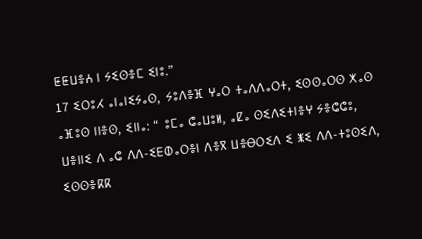ⵟⵟⵡⴻⵄ ⵏ ⵢⵉⵙⴻⵎ ⵉⵏⵓ.”
17 ⵉⵔⵓⵃ ⴰⵏⴰⵏⵉⵢⴰⵙ, ⵢⵓⴷⴻⴼ ⵖⴰⵔ ⵜⴰⴷⴷⴰⵔⵜ, ⵉⵙⵙⴰⵔⵙ ⵅⴰⵙ ⴰⴼⵓⵙ ⵏⵏⴻⵙ, ⵉⵏⵏⴰ: “ ⵓⵎⴰ ⵛⴰⵡⵓⵍ, ⴰⵇⴰ ⵙⵉⴷⵉⵜⵏⴻⵖ ⵢⴻⵛⵛⵓ, ⵡⴻⵏⵏⵉ ⴷ ⴰⵛ ⴷⴷ-ⵉⴹⵀⴰⵔⴻⵏ ⴷⴻⴳ ⵡⴻⴱⵔⵉⴷ ⵉ ⵥⵉ ⴷⴷ-ⵜⵓⵙⵉⴷ, ⵉⵙⵙⴻⴽⴽ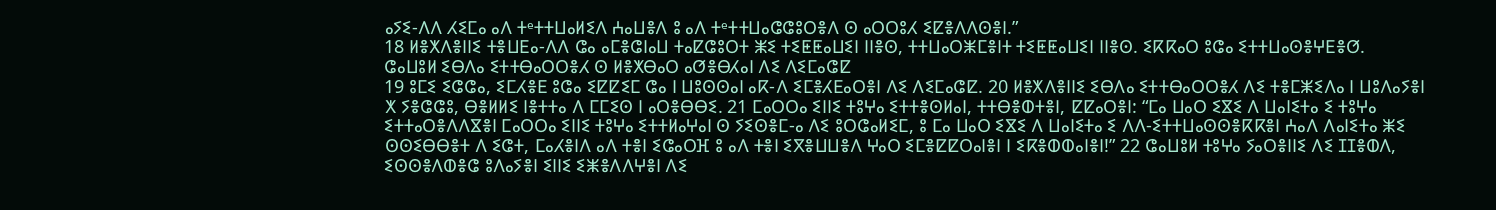ⴰⵢⵉ-ⴷⴷ ⵃⵉⵎⴰ ⴰⴷ ⵜᵉⵜⵜⵡⴰⵍⵉⴷ ⵄⴰⵡⴻⴷ ⵓ ⴰⴷ ⵜᵉⵜⵜⵡⴰⵛⵛⵓⵔⴻⴷ ⵙ ⴰⵔⵔⵓⵃ ⵉⵇⴻⴷⴷⵙⴻⵏ.”
18 ⵍⴻⵅⴷⴻⵏⵏⵉ ⵜⴻⵡⴹⴰ-ⴷⴷ ⵛⴰ ⴰⵎⴻⵛⵏⴰⵡ ⵜⴰⵇⵛⵓⵔⵜ ⵥⵉ ⵜⵉⵟⵟⴰⵡⵉⵏ ⵏⵏⴻⵙ, ⵜⵜⵡⴰⵔⵥⵎⴻⵏⵜ ⵜⵉⵟⵟⴰⵡⵉⵏ ⵏⵏⴻⵙ. ⵉⴽⴽⴰⵔ ⵓⵛⴰ ⵉⵜⵜⵡⴰⵙⴻⵖⴹⴻⵚ.
ⵛⴰⵡⵓⵍ ⵉⴱⴷⴰ ⵉⵜⵜⴱⴰⵔⵔⴻⵃ ⵙ ⵍⴻⵅⴱⴰⵔ ⴰⵚⴻⴱⵃⴰⵏ ⴷⵉ ⴷⵉⵎⴰⵛⵇ
19 ⵓⵎⵉ ⵉⵛⵛⴰ, ⵉⵎⵃⴻⴹ ⵓⵛⴰ ⵉⵇⵇⵉⵎ ⵛⴰ ⵏ ⵡⵓⵙⵙⴰⵏ ⴰⴽ-ⴷ ⵉⵎⴻⵃⴹⴰⵔⴻⵏ ⴷⵉ ⴷⵉⵎⴰⵛⵇ. 20 ⵍⴻⵅⴷⴻⵏⵏⵉ ⵉⴱⴷⴰ ⵉⵜⵜⴱⴰⵔⵔⴻⵃ ⴷⵉ ⵜⴻⵎⵥⵉⴷⴰ ⵏ ⵡⵓⴷⴰⵢⴻⵏ ⵅ ⵢⴻⵛⵛⵓ, ⴱⴻⵍⵍⵉ ⵏⴻⵜⵜⴰ ⴷ ⵎⵎⵉⵙ ⵏ ⴰⵔⴻⴱⴱⵉ. 21 ⵎⴰⵔⵔⴰ ⵉⵏⵏⵉ ⵜⵓⵖⴰ ⵉⵜⵜⴻⵙⵍⴰⵏ, ⵜⵜⴱⴻⵀⵜⴻⵏ, ⵇⵇⴰⵔⴻⵏ: “ⵎⴰ ⵡⴰⵔ ⵉⴵⵉ ⴷ ⵡⴰⵏⵉⵜⴰ ⵉ ⵜⵓⵖⴰ ⵉⵜⵜⴰⵔⴻⴷⴷⴵⴻⵏ ⵎⴰⵔⵔⴰ ⵉⵏⵏⵉ ⵜⵓⵖⴰ ⵉⵜⵜⵍⴰⵖⴰⵏ ⵙ ⵢⵉⵙⴻⵎ-ⴰ ⴷⵉ ⵓⵔⵛⴰⵍⵉⵎ, ⵓ ⵎⴰ ⵡⴰⵔ ⵉⴵⵉ ⴷ ⵡⴰⵏⵉⵜⴰ ⵉ ⴷⴷ-ⵉⵜⵜⵡⴰⵙⵙⴻⴽⴽⴻⵏ ⵄⴰⴷ ⴷⴰⵏⵉⵜⴰ ⵥⵉ ⵙⵙⵉⴱⴱⴻⵜ ⴷ ⵉⵛⵜ, ⵎⴰⵃⴻⵏⴷ ⴰⴷ ⵜⴻⵏ ⵉⵛⴰⵔⴼ ⵓ ⴰⴷ ⵜⴻⵏ ⵉⴳⴻⵡⵡⴻⴷ ⵖⴰⵔ ⵉⵎⴻⵇⵇⵔⴰⵏⴻⵏ ⵏ ⵉⴽⴻⵀⵀⴰⵏⴻⵏ!” 22 ⵛⴰⵡⵓⵍ ⵜⵓⵖⴰ ⵢⴰⵔⴻⵏⵏⵉ ⴷⵉ ⵊⵊⴻⵀⴷ, ⵉⵙⵙⴻⴷⵀⴻⵛ ⵓⴷⴰⵢⴻⵏ ⵉⵏⵏⵉ ⵉⵥⴻⴷⴷⵖⴻⵏ ⴷⵉ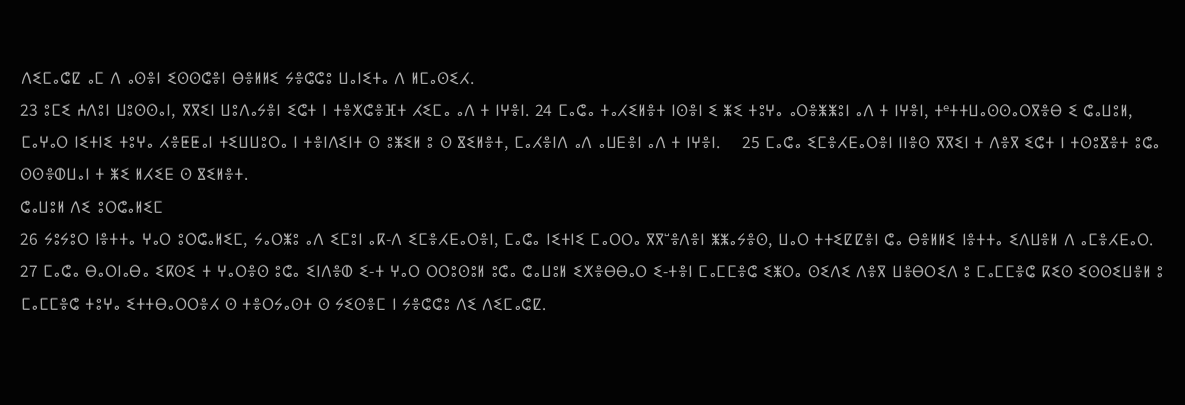ⴷⵉⵎⴰⵛⵇ ⴰⵎ ⴷ ⴰⵙⴻⵏ ⵉⵙⵙⵛⴻⵏ ⴱⴻⵍⵍⵉ ⵢⴻⵛⵛⵓ ⵡⴰⵏⵉⵜⴰ ⴷ ⵍⵎⴰⵙⵉⵃ.
23 ⵓⵎⵉ ⵄⴷⵓⵏ ⵡⵓⵙⵙⴰⵏ, ⴳⴳⵉⵏ ⵡⵓⴷⴰⵢⴻⵏ ⵉⵛⵜ ⵏ ⵜⴻⵅⵛⴻⴼⵜ ⵃⵉⵎⴰ ⴰⴷ ⵜ ⵏⵖⴻⵏ. 24 ⵎⴰⵛⴰ ⵜⴰⵃⵉⵍⴻⵜ ⵏⵙⴻⵏ ⵉ ⵥⵉ ⵜⵓⵖⴰ ⴰⵔⴻⵥⵥⵓⵏ ⴰⴷ ⵜ ⵏⵖⴻⵏ, ⵜᵉⵜⵜⵡⴰⵙⵙⴰⵔⴳⴻⴱ ⵉ ⵛⴰⵡⵓⵍ, ⵎⴰⵖⴰⵔ ⵏⵉⵜⵏⵉ ⵜⵓⵖⴰ ⵃⴻⵟⵟⴰⵏ ⵜⵉⵡⵡⵓⵔⴰ ⵏ ⵜⴻⵏⴷⵉⵏⵜ ⵙ ⵓⵥⵉⵍ ⵓ ⵙ ⴵⵉⵍⴻⵜ, ⵎⴰⵃⴻⵏⴷ ⴰⴷ ⴰⵡⴹⴻⵏ ⴰⴷ ⵜ ⵏⵖⴻⵏ.    25 ⵎⴰⵛⴰ ⵉⵎⴻⵃⴹⴰⵔⴻⵏ ⵏⵏⴻⵙ ⴳⴳⵉⵏ ⵜ ⴷⴻⴳ ⵉⵛⵜ ⵏ ⵜⵙⵓⴵⴻⵜ ⵓⵛⴰ ⵙⵙⴻⵀⵡⴰⵏ ⵜ ⵥⵉ ⵍⵃⵉⴹ ⵙ ⴵⵉⵍⴻⵜ.
ⵛⴰⵡⵓⵍ ⴷⵉ ⵓⵔⵛⴰⵍⵉⵎ
26 ⵢⵓⵢⵓⵔ ⵏⴻⵜⵜⴰ ⵖⴰⵔ ⵓⵔⵛⴰⵍⵉⵎ, ⵢⴰⵔⵥⵓ ⴰⴷ ⵉⵎⵓⵏ ⴰⴽ-ⴷ ⵉⵎⴻⵃⴹⴰⵔⴻⵏ, ⵎⴰⵛⴰ ⵏⵉⵜⵏⵉ ⵎⴰⵔⵔⴰ ⴳⴳⵯⴻⴷⴻⵏ ⵥⵥⴰⵢⴻⵙ, ⵡⴰⵔ ⵜⵜⵉⵇⵇⴻⵏ ⵛⴰ ⴱⴻⵍⵍⵉ ⵏⴻⵜⵜⴰ ⵉⴷⵡⴻⵍ ⴷ ⴰⵎⴻⵃⴹⴰⵔ.    27 ⵎⴰⵛⴰ ⴱⴰⵔⵏⴰⴱⴰ ⵉⴽⵙⵉ ⵜ ⵖⴰⵔⴻⵙ ⵓⵛⴰ ⵉⵏⴷⴻⵀ ⵉ-ⵜ ⵖⴰⵔ ⵔⵔⵓⵙⵓⵍ ⵓⵛⴰ ⵛⴰⵡⵓⵍ ⵉⵅⴻⴱⴱⴰⵔ ⵉ-ⵜⴻⵏ ⵎⴰⵎⵎⴻⵛ ⵉⵥⵔⴰ ⵙⵉⴷⵉ ⴷⴻⴳ ⵡⴻⴱⵔⵉⴷ ⵓ ⵎⴰⵎⵎⴻⵛ ⴽⵉⵙ ⵉⵙⵙⵉⵡⴻⵍ ⵓ ⵎⴰⵎⵎⴻⵛ ⵜⵓⵖⴰ ⵉⵜⵜⴱⴰⵔⵔⴻⵃ ⵙ ⵜⴻⵔⵢⴰⵙⵜ ⵙ ⵢⵉⵙⴻⵎ ⵏ ⵢⴻⵛⵛⵓ ⴷⵉ ⴷⵉⵎⴰⵛⵇ.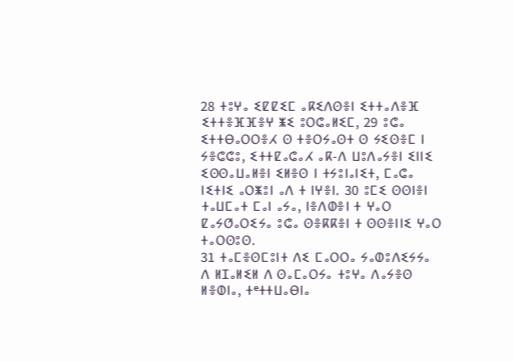28 ⵜⵓⵖⴰ ⵉⵇⵇⵉⵎ ⴰⴽⵉⴷⵙⴻⵏ ⵉⵜⵜⴰⴷⴻⴼ ⵉⵜⵜⴻⴼⴼⴻⵖ ⵥⵉ ⵓⵔⵛⴰⵍⵉⵎ, 29 ⵓⵛⴰ ⵉⵜⵜⴱⴰⵔⵔⴻⵃ ⵙ ⵜⴻⵔⵢⴰⵙⵜ ⵙ ⵢⵉⵙⴻⵎ ⵏ ⵢⴻⵛⵛⵓ, ⵉⵜⵜⵇⴰⵛⴰⵃ ⴰⴽ-ⴷ ⵡⵓⴷⴰⵢⴻⵏ ⵉⵏⵏⵉ ⵉⵙⵙⴰⵡⴰⵍⴻⵏ ⵉⵍⴻⵙ ⵏ ⵜⵢⵓⵏⴰⵏⵉⵜ, ⵎⴰⵛⴰ ⵏⵉⵜⵏⵉ ⴰⵔⵥⵓⵏ ⴰⴷ ⵜ ⵏⵖⴻⵏ. 30 ⵓⵎⵉ ⵙⵙⵏⴻⵏ ⵜⴰⵡⵎⴰⵜ ⵎⴰⵏ ⴰⵢⴰ, ⵏⴻⴷⵀⴻⵏ ⵜ ⵖⴰⵔ ⵇⴰⵢⵚⴰⵔⵉⵢⴰ ⵓⵛⴰ ⵙⴻⴽⴽⴻⵏ ⵜ ⵙⵙⴻⵏⵏⵉ ⵖⴰⵔ ⵜⴰⵔⵙⵓⵙ.
31 ⵜⴰⵎⴻⵙⵎⵓⵏⵜ ⴷⵉ ⵎⴰⵔⵔⴰ ⵢⴰⵀⵓⴷⵉⵢⵢⴰ ⴷ ⵍⵊⴰⵍⵉⵍ ⴷ ⵙⴰⵎⴰⵔⵢⴰ ⵜⵓⵖⴰ ⴷⴰⵢⴻⵙ ⵍⴻⵀⵏⴰ, ⵜᵉⵜⵜⵡⴰⴱⵏⴰ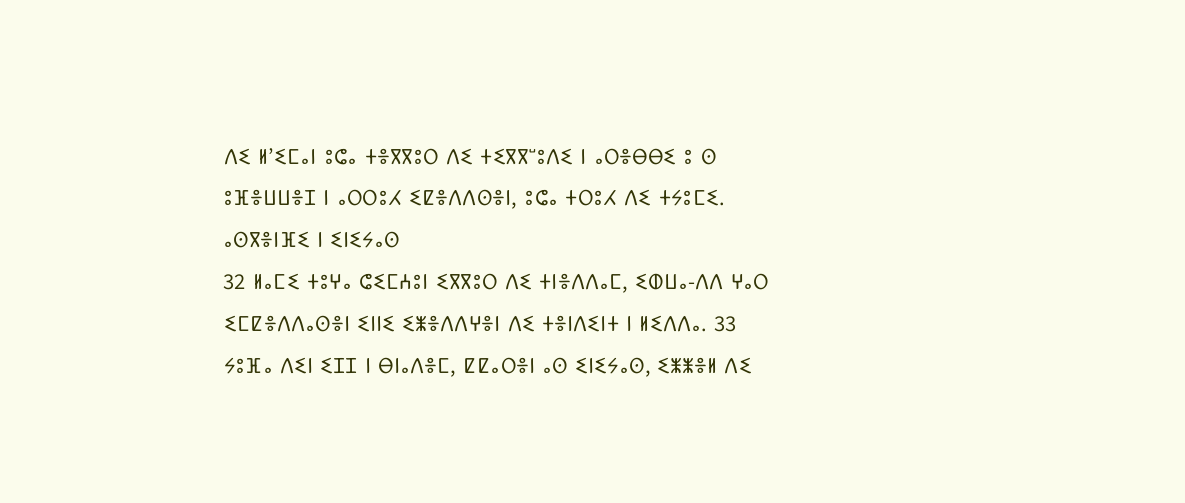ⴷⵉ ⵍ’ⵉⵎⴰⵏ ⵓⵛⴰ ⵜⴻⴳⴳⵓⵔ ⴷⵉ ⵜⵉⴳⴳⵯⵓⴷⵉ ⵏ ⴰⵔⴻⴱⴱⵉ ⵓ ⵙ ⵓⴼⴻⵡⵡⴻⵊ ⵏ ⴰⵔⵔⵓⵃ ⵉⵇⴻⴷⴷⵙⴻⵏ, ⵓⵛⴰ ⵜⵔⵓⵃ ⴷⵉ ⵜⵢⵓⵎⵉ.
ⴰⵙⴳⴻⵏⴼⵉ ⵏ ⵉⵏⵉⵢⴰⵙ
32 ⵍⴰⵎⵉ ⵜⵓⵖⴰ ⵛⵉⵎⵄⵓⵏ ⵉⴳⴳⵓⵔ ⴷⵉ ⵜⵏⴻⴷⴷⴰⵎ, ⵉⵀⵡⴰ-ⴷⴷ ⵖⴰⵔ ⵉⵎⵇⴻⴷⴷⴰⵙⴻⵏ ⵉⵏⵏⵉ ⵉⵥⴻⴷⴷⵖⴻⵏ ⴷⵉ ⵜⴻⵏⴷⵉⵏⵜ ⵏ ⵍⵉⴷⴷⴰ. 33 ⵢⵓⴼⴰ ⴷⵉⵏ ⵉⵊⵊ ⵏ ⴱⵏⴰⴷⴻⵎ, ⵇⵇⴰⵔⴻⵏ ⴰⵙ ⵉⵏⵉⵢⴰⵙ, ⵉⵥⵥⴻⵍ ⴷⵉ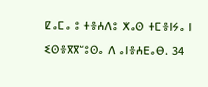ⵇⴰⵎⴰ ⵓ ⵜⴻⵄⴷⵓ ⵅⴰⵙ ⵜⵎⴻⵏⵢⴰ ⵏ ⵉⵙⴻⴳⴳⵯⵓⵙⴰ ⴷ ⴰⵏⴻⵄⴹⴰⴱ. 34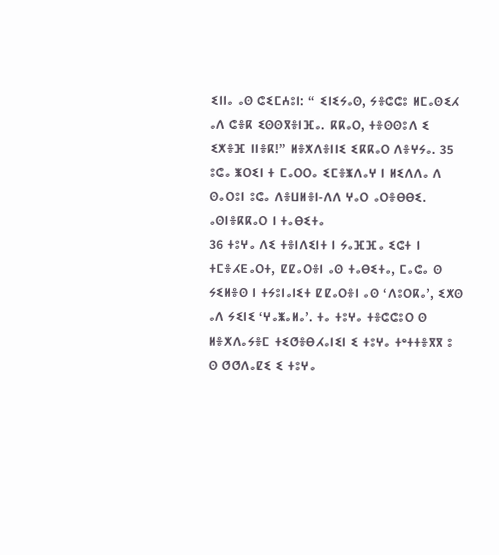ⵉⵏⵏⴰ ⴰⵙ ⵛⵉⵎⵄⵓⵏ: “ ⵉⵏⵉⵢⴰⵙ, ⵢⴻⵛⵛⵓ ⵍⵎⴰⵙⵉⵃ ⴰⴷ ⵛⴻⴽ ⵉⵙⵙⴳⴻⵏⴼⴰ. ⴽⴽⴰⵔ, ⵜⴻⵙⵙⵓⴷ ⵉ ⵉⵅⴻⴼ ⵏⵏⴻⴽ!” ⵍⴻⵅⴷⴻⵏⵏⵉ ⵉⴽⴽⴰⵔ ⴷⴻⵖⵢⴰ. 35 ⵓⵛⴰ ⵥⵔⵉⵏ ⵜ ⵎⴰⵔⵔⴰ ⵉⵎⴻⵥⴷⴰⵖ ⵏ ⵍⵉⴷⴷⴰ ⴷ ⵙⴰⵔⵓⵏ ⵓⵛⴰ ⴷⴻⵡⵍⴻⵏ-ⴷⴷ ⵖⴰⵔ ⴰⵔⴻⴱⴱⵉ.
ⴰⵙⵏⴻⴽⴽⴰⵔ ⵏ ⵜⴰⴱⵉⵜⴰ
36 ⵜⵓⵖⴰ ⴷⵉ ⵜⴻⵏⴷⵉⵏⵜ ⵏ ⵢⴰⴼⴼⴰ ⵉⵛⵜ ⵏ ⵜⵎⴻⵃⴹⴰⵔⵜ, ⵇⵇⴰⵔⴻⵏ ⴰⵙ ⵜⴰⴱⵉⵜⴰ, ⵎⴰⵛⴰ ⵙ ⵢⵉⵍⴻⵙ ⵏ ⵜⵢⵓⵏⴰⵏⵉⵜ ⵇⵇⴰⵔⴻⵏ ⴰⵙ ‘ⴷⵓⵔⴽⴰ’, ⵉⵅⵙ ⴰⴷ ⵢⵉⵏⵉ ‘ⵖⴰⵥⴰⵍⴰ’. ⵜⴰ ⵜⵓⵖⴰ ⵜⴻⵛⵛⵓⵔ ⵙ ⵍⴻⵅⴷⴰⵢⴻⵎ ⵜⵉⵚⴻⴱⵃⴰⵏⵉⵏ ⵉ ⵜⵓⵖⴰ ⵜᵉⵜⵜⴻⴳⴳ ⵓ ⵙ ⵚⵚⴷⴰⵇⵉ ⵉ ⵜⵓⵖⴰ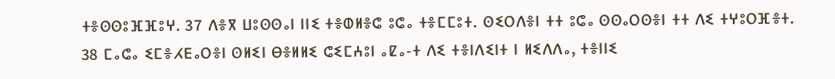ⵜⴻⵙⵙⵓⴼⴼⵓⵖ. 37 ⴷⴻⴳ ⵡⵓⵙⵙⴰⵏ ⵏⵏⵉ ⵜⴻⵀⵍⴻⵛ ⵓⵛⴰ ⵜⴻⵎⵎⵓⵜ. ⵙⵉⵔⴷⴻⵏ ⵜⵜ ⵓⵛⴰ ⵙⵙⴰⵔⵙⴻⵏ ⵜⵜ ⴷⵉ ⵜⵖⵓⵔⴼⴻⵜ. 38 ⵎⴰⵛⴰ ⵉⵎⴻⵃⴹⴰⵔⴻⵏ ⵙⵍⵉⵏ ⴱⴻⵍⵍⵉ ⵛⵉⵎⵄⵓⵏ ⴰⵇⴰ-ⵜ ⴷⵉ ⵜⴻⵏⴷⵉⵏⵜ ⵏ ⵍⵉⴷⴷⴰ, ⵜⴻⵏⵏⵉ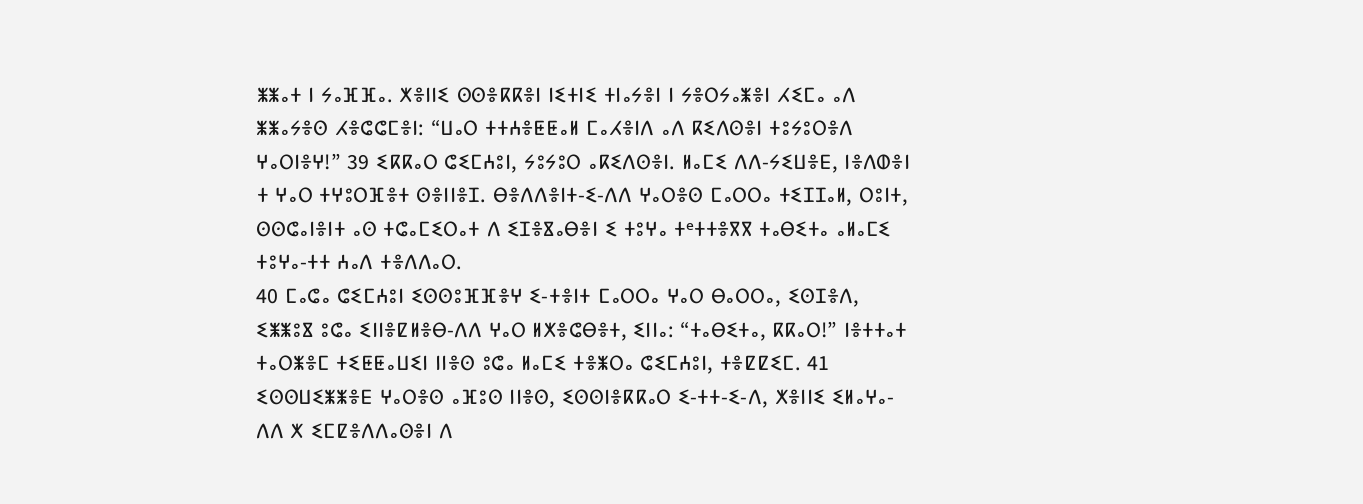ⵥⵥⴰⵜ ⵏ ⵢⴰⴼⴼⴰ. ⵅⴻⵏⵏⵉ ⵙⵙⴻⴽⴽⴻⵏ ⵏⵉⵜⵏⵉ ⵜⵏⴰⵢⴻⵏ ⵏ ⵢⴻⵔⵢⴰⵥⴻⵏ ⵃⵉⵎⴰ ⴰⴷ ⵥⵥⴰⵢⴻⵙ ⵃⴻⵛⵛⵎⴻⵏ: “ⵡⴰⵔ ⵜⵜⵄⴻⵟⵟⴰⵍ ⵎⴰⵃⴻⵏⴷ ⴰⴷ ⴽⵉⴷⵙⴻⵏ ⵜⵓⵢⵓⵔⴻⴷ ⵖⴰⵔⵏⴻⵖ!” 39 ⵉⴽⴽⴰⵔ ⵛⵉⵎⵄⵓⵏ, ⵢⵓⵢⵓⵔ ⴰⴽⵉⴷⵙⴻⵏ. ⵍⴰⵎⵉ ⴷⴷ-ⵢⵉⵡⴻⴹ, ⵏⴻⴷⵀⴻⵏ ⵜ ⵖⴰⵔ ⵜⵖⵓⵔⴼⴻⵜ ⵙⴻⵏⵏⴻⵊ. ⴱⴻⴷⴷⴻⵏⵜ-ⵉ-ⴷⴷ ⵖⴰⵔⴻⵙ ⵎⴰⵔⵔⴰ ⵜⵉⵊⵊⴰⵍ, ⵔⵓⵏⵜ, ⵙⵙⵛⴰⵏⴻⵏⵜ ⴰⵙ ⵜⵛⴰⵎⵉⵔⴰⵜ ⴷ ⵉⵊⴻⴵⴰⴱⴻⵏ ⵉ ⵜⵓⵖⴰ ⵜᵉⵜⵜⴻⴳⴳ ⵜⴰⴱⵉⵜⴰ ⴰⵍⴰⵎⵉ ⵜⵓⵖⴰ-ⵜⵜ ⵄⴰⴷ ⵜⴻⴷⴷⴰⵔ.
40 ⵎⴰⵛⴰ ⵛⵉⵎⵄⵓⵏ ⵉⵙⵙⵓⴼⴼⴻⵖ ⵉ-ⵜⴻⵏⵜ ⵎⴰⵔⵔⴰ ⵖⴰⵔ ⴱⴰⵔⵔⴰ, ⵉⵙⵊⴻⴷ, ⵉⵥⵥⵓⴵ ⵓⵛⴰ ⵉⵏⵏⴻⵇⵍⴻⴱ-ⴷⴷ ⵖⴰⵔ ⵍⵅⴻⵛⴱⴻⵜ, ⵉⵏⵏⴰ: “ⵜⴰⴱⵉⵜⴰ, ⴽⴽⴰⵔ!” ⵏⴻⵜⵜⴰⵜ ⵜⴰⵔⵥⴻⵎ ⵜⵉⵟⵟⴰⵡⵉⵏ ⵏⵏⴻⵙ ⵓⵛⴰ ⵍⴰⵎⵉ ⵜⴻⵥⵔⴰ ⵛⵉⵎⵄⵓⵏ, ⵜⴻⵇⵇⵉⵎ. 41 ⵉⵙⵙⵡⵉⵥⵥⴻⴹ ⵖⴰⵔⴻⵙ ⴰⴼⵓⵙ ⵏⵏⴻⵙ, ⵉⵙⵙⵏⴻⴽⴽⴰⵔ ⵉ-ⵜⵜ-ⵉ-ⴷ, ⵅⴻⵏⵏⵉ ⵉⵍⴰⵖⴰ-ⴷⴷ ⵅ ⵉⵎⵇⴻⴷⴷⴰⵙⴻⵏ ⴷ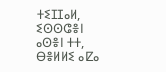ⵜⵉⵊⵊⴰⵍ, ⵉⵙⵙⵛⴻⵏ ⴰⵙⴻⵏ ⵜⵜ, ⴱⴻⵍⵍⵉ ⴰⵇⴰ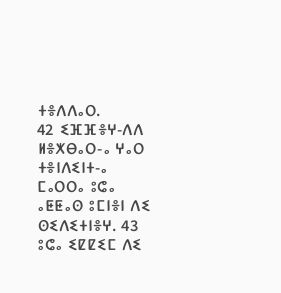ⵜⴻⴷⴷⴰⵔ.
42 ⵉⴼⴼⴻⵖ-ⴷⴷ ⵍⴻⵅⴱⴰⵔ-ⴰ ⵖⴰⵔ ⵜⴻⵏⴷⵉⵏⵜ-ⴰ ⵎⴰⵔⵔⴰ ⵓⵛⴰ ⴰⵟⵟⴰⵙ ⵓⵎⵏⴻⵏ ⴷⵉ ⵙⵉⴷⵉⵜⵏⴻⵖ. 43 ⵓⵛⴰ ⵉⵇⵇⵉⵎ ⴷⵉ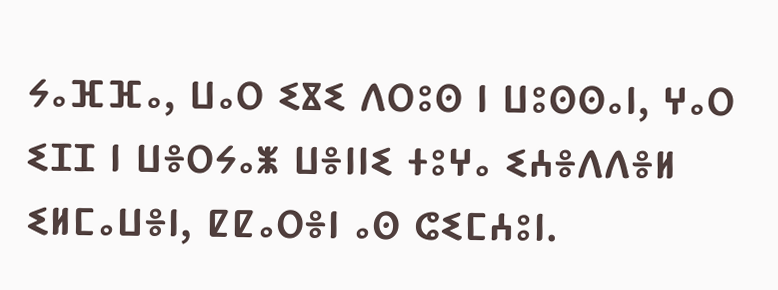ⵢⴰⴼⴼⴰ, ⵡⴰⵔ ⵉⴵⵉ ⴷⵔⵓⵙ ⵏ ⵡⵓⵙⵙⴰⵏ, ⵖⴰⵔ ⵉⵊⵊ ⵏ ⵡⴻⵔⵢⴰⵥ ⵡⴻⵏⵏⵉ ⵜⵓⵖⴰ ⵉⵄⴻⴷⴷⴻⵍ ⵉⵍⵎⴰⵡⴻⵏ, ⵇⵇⴰⵔⴻⵏ ⴰⵙ ⵛⵉⵎⵄⵓⵏ.